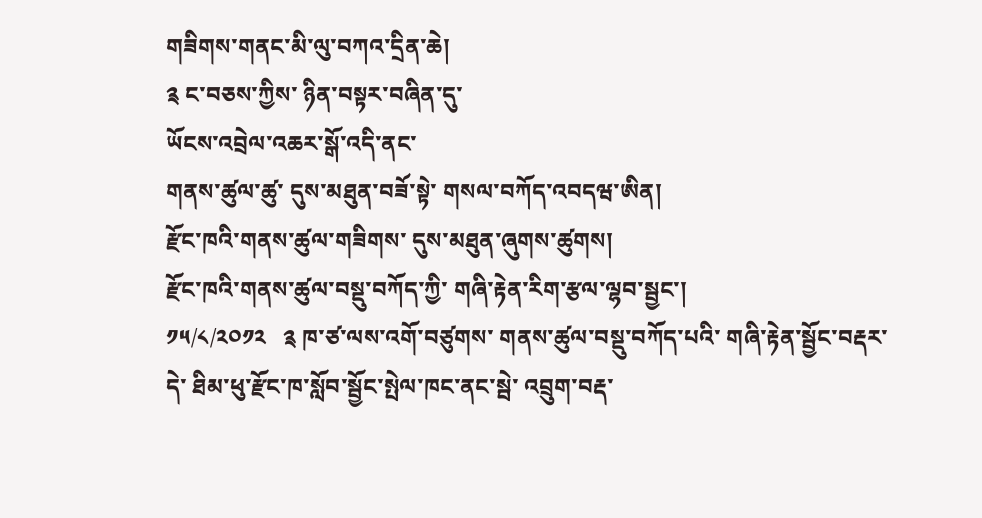གཟིགས་གནང་མི་ལུ་བཀའ་དྲིན་ཆེ།
༉ ང་བཅས་ཀྱིས་ ཉིན་བསྟར་བཞིན་དུ་
ཡོངས་འབྲེལ་འཆར་སྒོ་འདི་ནང་
གནས་ཚུལ་ཚུ་ དུས་མཐུན་བཟོ་སྟེ་ གསལ་བཀོད་འབདཝ་ཨིན།
རྫོང་ཁའི་གནས་ཚུལ་གཟིགས་ དུས་མཐུན་ཞུགས་ཚུགས།
རྫོང་ཁའི་གནས་ཚུལ་བསྡུ་བཀོད་ཀྱི་ གཞི་རྟེན་རིག་རྩལ་ལྷབ་སྦྱང་།
༡༥/༨/༢༠༡༢   ༉ ཁ་ཙ་ལས་འགོ་བཙུགས་ གནས་ཚུལ་བསྡུ་བཀོད་པའི་ གཞི་རྟེན་སྦྱོང་བརྡར་དེ་ ཐིམ་ཕུ་རྫོང་ཁ་སློབ་སྦྱོང་སྤེལ་ཁང་ནང་སྦེ་ འབྲུག་བརྡ་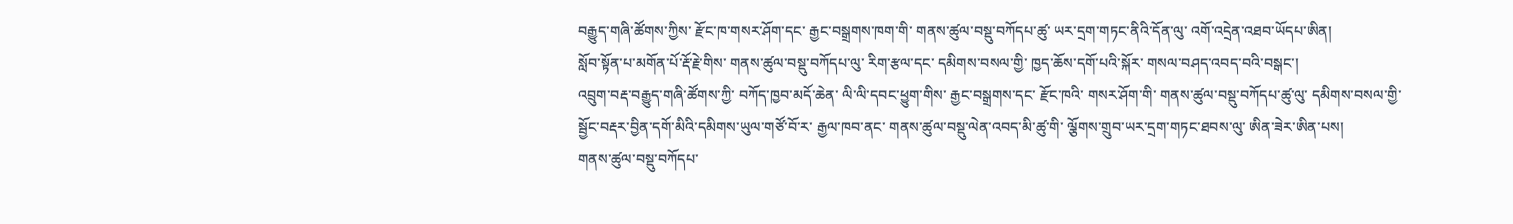བརྒྱུད་གཞི་ཚོགས་ཀྱིས་ རྫོང་ཁ་གསར་ཤོག་དང་ རྒྱང་བསྒྲགས་ཁག་གི་ གནས་ཚུལ་བསྡུ་བཀོདཔ་ཚུ་ ཡར་དྲག་གཏང་ནིའི་དོན་ལུ་ འགོ་འདྲེན་འཐབ་ཡོདཔ་ཨིན།
སློབ་སྟོན་པ་མགོན་པོ་རྡོ་རྗེ་གིས་ གནས་ཚུལ་བསྡུ་བཀོདཔ་ལུ་ རིག་རྩལ་དང་ དམིགས་བསལ་གྱི་ ཁྱད་ཆོས་དགོ་པའི་སྐོར་ གསལ་བཤད་འབད་བའི་བསྒང་།
འབྲུག་བརྡ་བརྒྱུད་གཞི་ཚོགས་ཀྱི་ བཀོད་ཁྱབ་མདོ་ཆེན་ ལི་ལི་དབང་ཕྱུག་གིས་ རྒྱང་བསྒྲགས་དང་ རྫོང་ཁའི་ གསར་ཤོག་གི་ གནས་ཚུལ་བསྡུ་བཀོདཔ་ཚུ་ལུ་ དམིགས་བསལ་གྱི་ སྦྱོང་བརྡར་བྱིན་དགོ་མིའི་དམིགས་ཡུལ་གཙོ་བོ་ར་ རྒྱལ་ཁབ་ནང་ གནས་ཚུལ་བསྡུ་ལེན་འབད་མི་ཚུ་གི་ ལྕོགས་གྲུབ་ཡར་དྲག་གཏང་ཐབས་ལུ་ ཨིན་ཟེར་ཨིན་པས།
གནས་ཚུལ་བསྡུ་བཀོདཔ་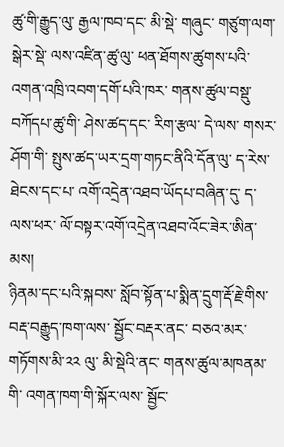ཚུ་གི་རྒྱུད་ལུ་ རྒྱལ་ཁབ་དང་ མི་སྡེ་ གཞུང་ གཙུག་ལག་ སྒེར་སྡེ་ ལས་འཛིན་ཚུ་ལུ་ ཕན་ཐོགས་ཚུགས་པའི་འགན་འཁྲི་འབག་དགོ་པའི་ཁར་ གནས་ཚུལ་བསྡུ་བཀོདཔ་ཚུ་གི་ ཤེས་ཚད་དང་ རིག་རྩལ་ དེ་ལས་ གསར་ཤོག་གི་ སྤུས་ཚད་ཡར་དྲག་གཏང་ནིའི་དོན་ལུ་ ད་རེས་ཐེངས་དང་པ་ འགོ་འདྲེན་འཐབ་ཡོདཔ་བཞིན་དུ་ ད་ལས་ཕར་ ལོ་བསྟར་འགོ་འདྲེན་འཐབ་འོང་ཟེར་ཨིན་མས།
ཉིནམ་དང་པའི་སྐབས་ སློབ་སྟོན་པ་སྨིན་དྲུག་རྡོ་རྗེ་གིས་ བརྡ་བརྒྱུད་ཁག་ལས་ སྦྱོང་བརྡར་ནང་ བཅའ་མར་གཏོགས་མི་༢༢ ལུ་ མི་སྡེའི་ནང་ གནས་ཚུལ་མཁནམ་གི་ འགན་ཁག་གི་སྐོར་ལས་ སྦྱོང་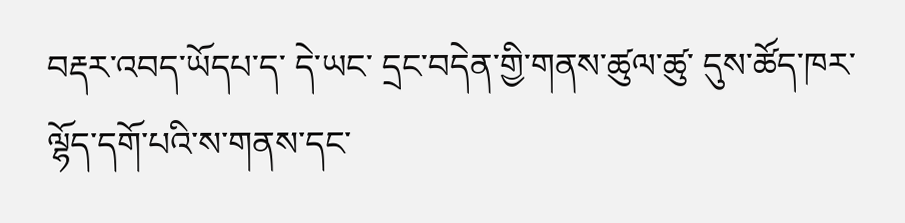བརྡར་འབད་ཡོདཔ་ད་ དེ་ཡང་ དྲང་བདེན་གྱི་གནས་ཚུལ་ཚུ་ དུས་ཚོད་ཁར་ལྷོད་དགོ་པའི་ས་གནས་དང་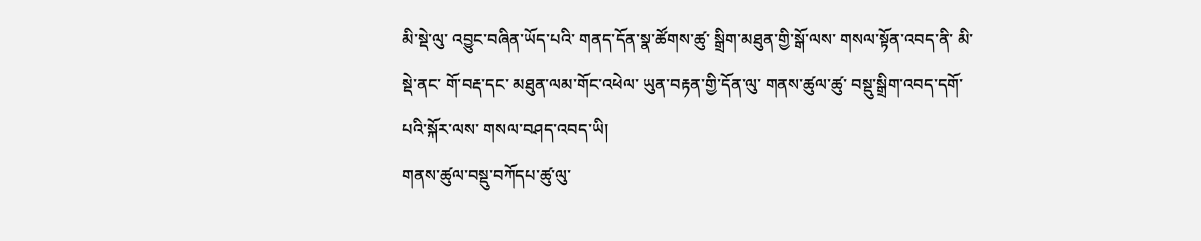མི་སྡེ་ལུ་ འབྱུང་བཞིན་ཡོད་པའི་ གནད་དོན་སྣ་ཚོགས་ཚུ་ སྒྲིག་མཐུན་གྱི་སྒོ་ལས་ གསལ་སྟོན་འབད་ནི་ མི་སྡེ་ནང་ གོ་བརྡ་དང་ མཐུན་ལམ་གོང་འཕེལ་ ཡུན་བརྟན་གྱི་དོན་ལུ་ གནས་ཚུལ་ཚུ་ བསྡུ་སྒྲིག་འབད་དགོ་པའི་སྐོར་ལས་ གསལ་བཤད་འབད་ཡི།
གནས་ཚུལ་བསྡུ་བཀོདཔ་ཚུ་ལུ་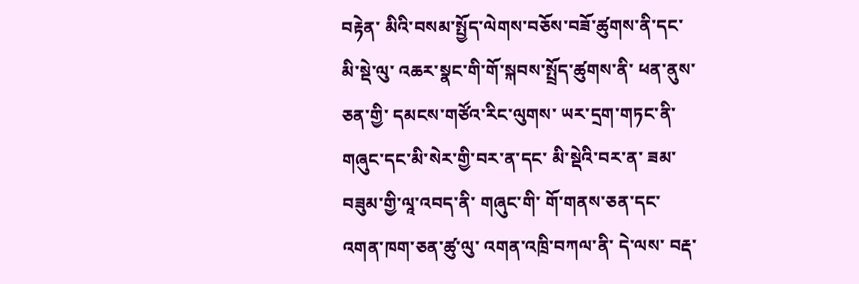བརྟེན་ མིའི་བསམ་སྤྱོད་ལེགས་བཅོས་བཟོ་ཚུགས་ནི་དང་ མི་སྡེ་ལུ་ འཆར་སྣང་གི་གོ་སྐབས་སྤྲོད་ཚུགས་ནི་ ཕན་ནུས་ཅན་གྱི་ དམངས་གཙོའ་རིང་ལུགས་ ཡར་དྲག་གཏང་ནི་ གཞུང་དང་མི་སེར་གྱི་བར་ན་དང་ མི་སྡེའི་བར་ན་ ཟམ་བཟུམ་གྱི་ལཱ་འབད་ནི་ གཞུང་གི་ གོ་གནས་ཅན་དང་ འགན་ཁག་ཅན་ཚུ་ལུ་ འགན་འཁྲི་བཀལ་ནི་ དེ་ལས་ བརྡ་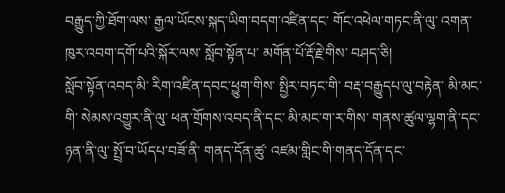བརྒྱུད་ཀྱི་ཐོག་ལས་ རྒྱལ་ཡོངས་སྐད་ཡིག་བདག་འཛིན་དང་ གོང་འཕེལ་གཏང་ནི་ལུ་ འགན་ཁུར་འབག་དགོ་པའི་སྐོར་ལས་ སློབ་སྟོན་པ་ མགོན་པོ་རྡོ་རྗེ་གིས་ བཤད་ཅི།
སློབ་སྟོན་འབད་མི་ རིག་འཛིན་དབང་ཕྱུག་གིས་ སྤྱིར་བཏང་གི་ བརྡ་བརྒྱུདཔ་ལུ་བརྟེན་ མི་མང་གི་ སེམས་འགྱུར་ནི་ལུ་ ཕན་གྲོགས་འབད་ནི་དང་ མི་མང་ག་ར་གིས་ གནས་ཚུལ་ལྷག་ནི་དང་ ཉན་ནི་ལུ་ སྤྲོ་བ་ཡོདཔ་བཟོ་ནི་ གནད་དོན་ཚུ་ འཛམ་གླིང་གི་གནད་དོན་དང་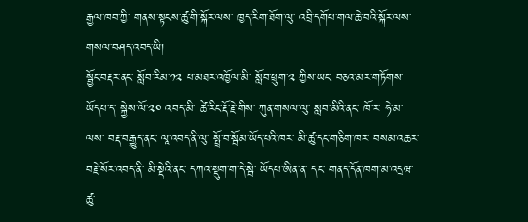རྒྱལ་ཁབ་ཀྱི་ གནས་སྟངས་ཚུ་གི་སྐོར་ལས་ ཁྱད་རིག་ཐོག་ལུ་ འབྲི་དགོཔ་གལ་ཆེ་བའི་སྐོར་ལས་ གསལ་བཤད་འབད་ཡི།
སྦྱོང་བརྡར་ནང་ སློབ་རིམ་༡༢ པ་མཐར་འཁྱོལ་མི་ སློབ་ཕྲུག་༢ ཀྱིས་ཡང་ བཅའ་མར་གཏོགས་ཡོདཔ་ད་ སྐྱེས་ལོ་༢༠ འབད་མི་ ཚེ་རིང་རྡོ་རྗེ་གིས་ ཀུན་གསལ་ལུ་ སླབ་མིའི་ནང་ ཁོ་ར་ ཧེ་མ་ལས་ བརྡ་བརྒྱུད་ནང་ ལཱ་འབད་ནི་ལུ་ སྤྲོ་བ་སྦོམ་ཡོད་པའི་ཁར་ མི་ཚུ་དང་གཅིག་ཁར་ བསམ་འཆར་བརྗེ་སོར་འབད་ནི་ མི་སྡེའི་ནང་ དཀའ་སྡུག་ག་དེ་སྦེ་ ཡོདཔ་ཨིན་ན་ དང་ གནད་དོན་ཁག་མ་འདྲཝ་ཚུ་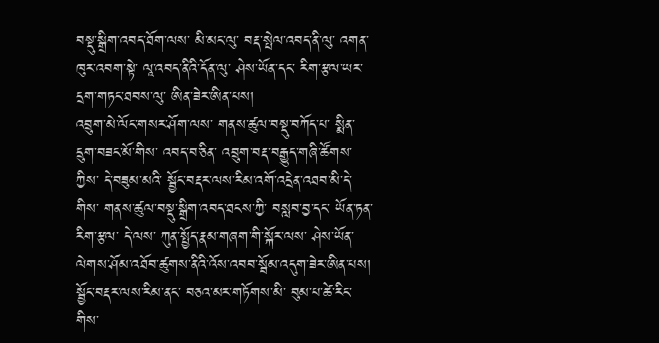བསྡུ་སྒྲིག་འབད་ཐོག་ལས་ མི་མང་ལུ་ བརྡ་སྤེལ་འབད་ནི་ལུ་ འགན་ཁུར་འབག་སྟེ་ ལཱ་འབད་ནིའི་དོན་ལུ་ ཤེས་ཡོན་དང་ རིག་རྩལ་ཡར་དྲག་གཏང་ཐབས་ལུ་ ཨིན་ཟེར་ཨིན་པས།
འབྲུག་མེ་ལོང་གསར་ཤོག་ལས་ གནས་ཚུལ་བསྡུ་བཀོད་པ་ སྨིན་དྲུག་བཟང་མོ་གིས་ འབད་བ་ཅིན་ འབྲུག་བརྡ་བརྒྱུད་གཞི་ཚོགས་ཀྱིས་ དེ་བཟུམ་མའི་ སྦྱོང་བརྡར་ལས་རིམ་འགོ་འདྲེན་འཐབ་མི་དེ་གིས་ གནས་ཚུལ་བསྡུ་སྒྲིག་འབད་ཐངས་ཀྱི་ བསླབ་བྱ་དང་ ཡོན་ཏན་ རིག་རྩལ་ དེ་ལས་ ཀུན་སྤྱོད་རྣམ་གཞག་གི་སྐོར་ལས་ ཤེས་ཡོན་ ལེགས་ཤོམ་འཐོབ་ཚུགས་ནིའི་འོས་འབབ་སྦོམ་འདུག་ཟེར་ཨིན་པས།
སྦྱོང་བརྡར་ལས་རིམ་ནང་ བཅའ་མར་གཏོགས་མི་ བུམ་པ་ཚེ་རིང་གིས་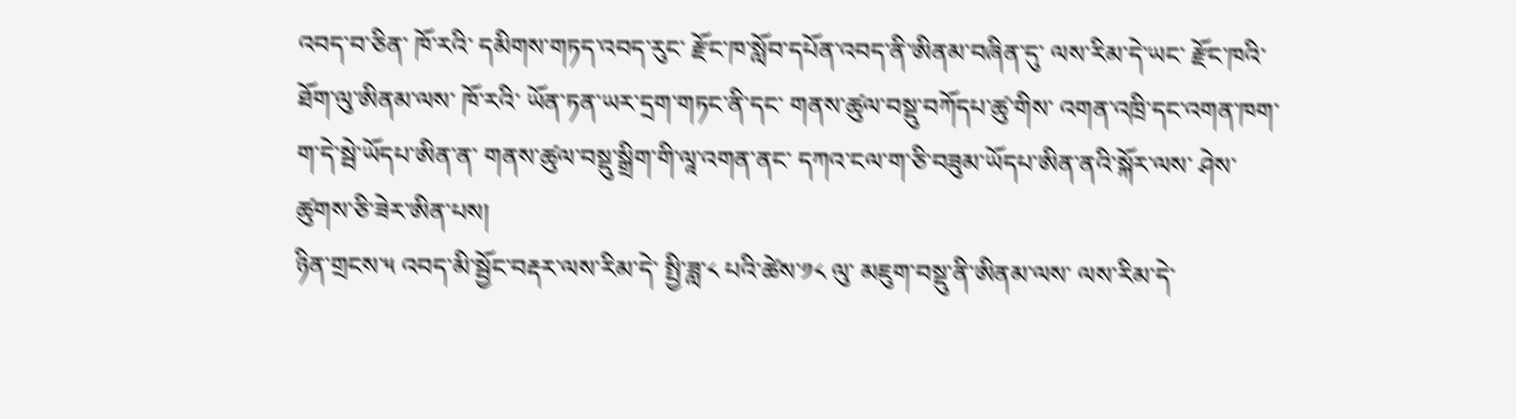འབད་བ་ཅིན་ ཁོ་རའི་ དམིགས་གཏད་འབད་རུང་ རྫོང་ཁ་སློབ་དཔོན་འབད་ནི་ཨིནམ་བཞིན་དུ་ ལས་རིམ་དེ་ཡང་ རྫོང་ཁའི་ཐོག་ལུ་ཨིནམ་ལས་ ཁོ་རའི་ ཡོན་ཏན་ཡར་དྲག་གཏང་ནི་དང་ གནས་ཚུལ་བསྡུ་བཀོདཔ་ཚུ་གིས་ འགན་འཁྲི་དང་འགན་ཁག་ ག་དེ་སྦེ་ཡོདཔ་ཨིན་ན་ གནས་ཚུལ་བསྡུ་སྒྲིག་གི་ལཱ་འགན་ནང་ དཀའ་ངལ་ག་ཅི་བཟུམ་ཡོདཔ་ཨིན་ནའི་སྐོར་ལས་ ཤེས་ཚུགས་ཅི་ཟེར་ཨིན་པས།
ཉིན་གྲངས་༥ འབད་མི་སྦྱོང་བརྡར་ལས་རིམ་དེ་ སྤྱི་ཟླ་༨ པའི་ཚེས་༡༨ ལུ་ མཇུག་བསྡུ་ནི་ཨིནམ་ལས་ ལས་རིམ་དེ་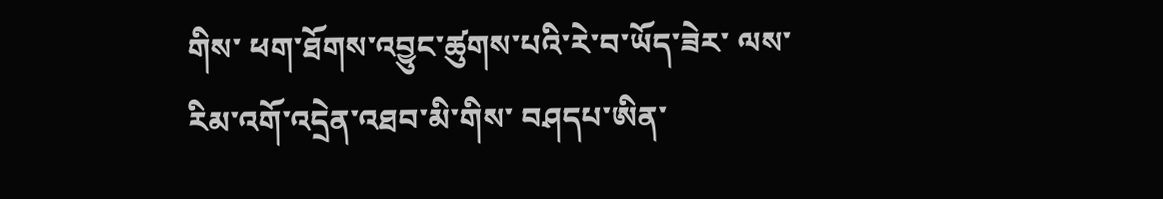གིས་ ཕག་ཐོགས་འབྱུང་ཚུགས་པའི་རེ་བ་ཡོད་ཟེར་ ལས་རིམ་འགོ་འདྲེན་འཐབ་མི་གིས་ བཤདཔ་ཨིན་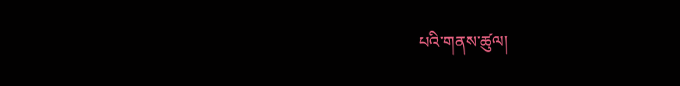པའི་གནས་ཚུལ།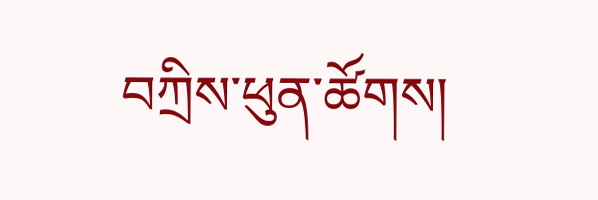བཀྲིས་ཕུན་ཚོགས།